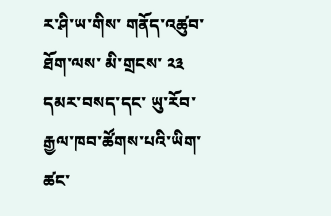ར་ཤི་ཡ་གིས་ གནོད་འཚུབ་ཐོག་ལས་ མི་གྲངས་ ༢༣ དམར་བསད་དང་ ཡུ་རོབ་རྒྱལ་ཁབ་ཚོགས་པའི་ཡིག་ཚང་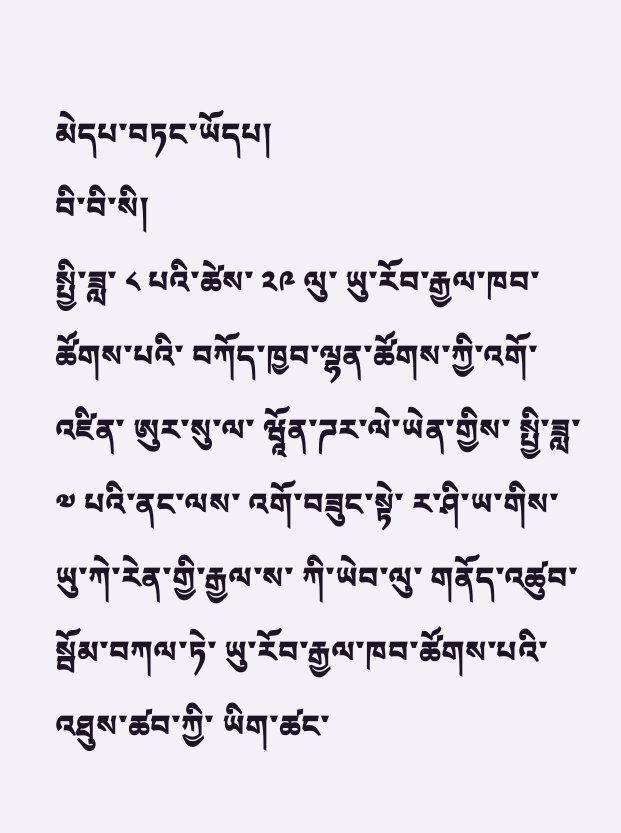མེདཔ་བཏང་ཡོདཔ།
བི་བི་སི།
སྤྱི་ཟླ་ ༨ པའི་ཚེས་ ༢༩ ལུ་ ཡུ་རོབ་རྒྱལ་ཁབ་ཚོགས་པའི་ བཀོད་ཁྱབ་ལྷན་ཚོགས་ཀྱི་འགོ་འཛིན་ ཨུར་སུ་ལ་ ཝཱོན་ཌར་ལེ་ཡེན་གྱིས་ སྤྱི་ཟླ་ ༧ པའི་ནང་ལས་ འགོ་བཟུང་སྟེ་ ར་ཤི་ཡ་གིས་ ཡུ་ཀེ་རེན་གྱི་རྒྱལ་ས་ ཀི་ཡེབ་ལུ་ གནོད་འཚུབ་སྦོམ་བཀལ་ཏེ་ ཡུ་རོབ་རྒྱལ་ཁབ་ཚོགས་པའི་ འཐུས་ཚབ་ཀྱི་ ཡིག་ཚང་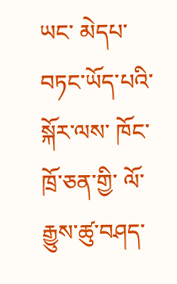ཡང་ མེདཔ་བཏང་ཡོད་པའི་སྐོར་ལས་ ཁོང་ཁྲོ་ཅན་གྱི་ ལོ་རྒྱུས་ཚུ་བཤད་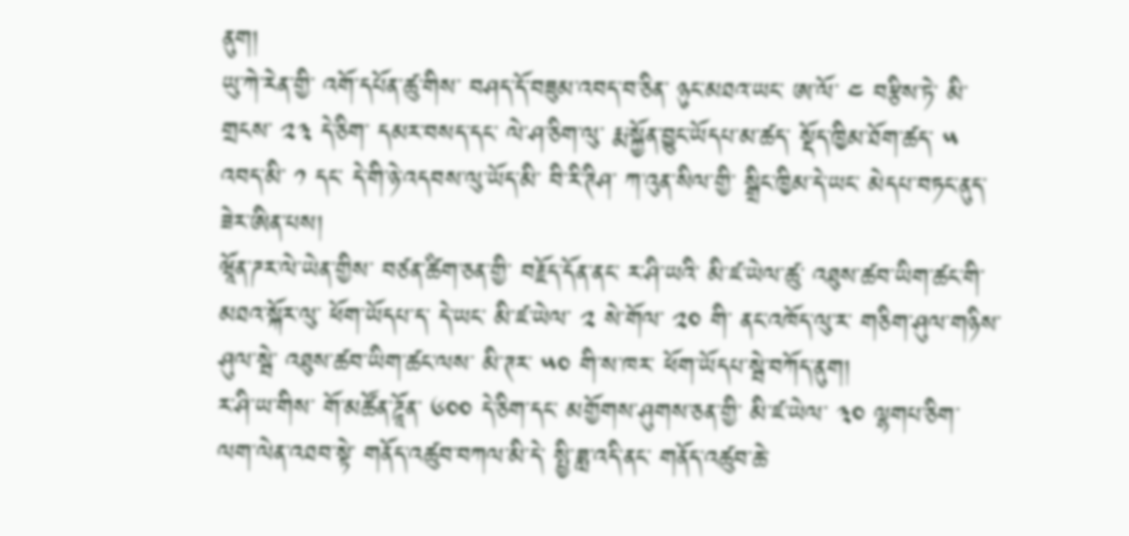ནུག།
ཡུ་ཀེ་རེན་གྱི་ འགོ་དཔོན་ཚུ་གིས་ བཤད་དོ་བཟུམ་འབད་བ་ཅིན་ ཉུང་མཐའ་ཡང་ ཨ་ལོ་ ༤ བརྩིས་ཏེ་ མི་གྲངས་ ༢༣ དེ་ཅིག་ དམར་བསད་དང་ ལེ་ཤ་ཅིག་ལུ་ རྨ་སྐྱོན་བྱུང་ཡོདཔ་མ་ཚད་ སྡོད་ཁྱིམ་ཐོག་ཚད་ ༥ འབད་མི་ ༡ དང་ དེ་གི་ཉེ་འདབས་ལུ་ཡོད་མི་ བི་རི་ཊིཤ་ ཀ་འུན་སིལ་གྱི་ སྒྲིང་ཁྱིམ་དེ་ཡང་ མེདཔ་བཏང་ནུད་ཟེར་ཨིན་པས།
ཝཱོན་ཌར་ལེ་ཡེན་གྱིས་ བཙན་ཚིག་ཅན་གྱི་ བརྗོད་དོན་ནང་ ར་ཤི་ཡའི་ མི་ཛ་ཡེལ་ཚུ་ འཐུས་ཚབ་ཡིག་ཚང་གི་མཐའ་སྐོར་ལུ་ ཕོག་ཡོདཔ་ད་ དེ་ཡང་ མི་ཛ་ཡེལ་ ༢ སེ་གོལ་ ༢༠ གི་ ནང་འཁོད་ལུ་ར་ གཅིག་ཤུལ་གཉིས་ཤུལ་སྦེ་ འཐུས་ཚབ་ཡིག་ཚང་ལས་ མི་ཊར་ ༥༠ གི་ས་ཁར་ ཕོག་ཡོདཔ་སྦེ་བཀོད་ནུག།
ར་ཤི་ཡ་གིས་ གོ་མཚོན་ཌྲཱོན་ ༦༠༠ དེ་ཅིག་དང་ མགྱོགས་ཤུགས་ཅན་གྱི་ མི་ཛ་ཡེལ་ ༣༠ ལྷགཔ་ཅིག་ ལག་ལེན་འཐབ་སྟེ་ གནོད་འཚུབ་བཀལ་མི་དེ་ སྤྱི་ཟླ་འདི་ནང་ གནོད་འཚུབ་ཆེ་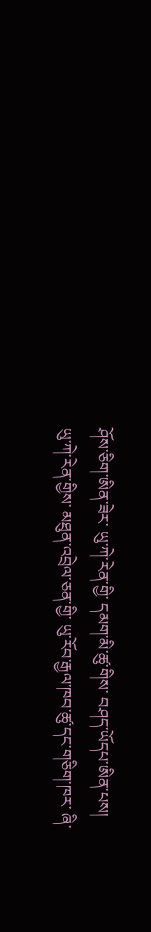ཤོས་ཅིག་ཨིན་ཟེར་ ཡུ་ཀེ་རེན་གྱི་ དམག་མི་ཚུ་གིས་ བཤད་ཡོདཔ་ཨིན་པས།
ཡུ་ཀེ་རེན་གྱིས་ མཐུན་འབྲེལ་ཅན་གྱི་ ཡུ་རོབ་རྒྱལ་ཁབ་ཚུ་དང་གཅིག་ཁར་ ཞི་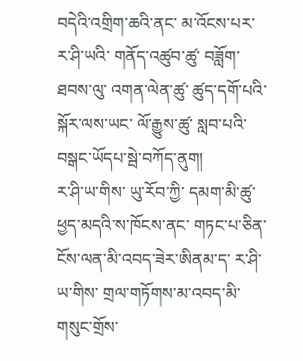བདེའི་འགྲིག་ཆའི་ནང་ མ་འོངས་པར་ ར་ཤི་ཡའི་ གནོད་འཚུབ་ཚུ་ བཟློག་ཐབས་ལུ་ འགན་ལེན་ཚུ་ ཚུད་དགོ་པའི་སྐོར་ལས་ཡང་ ལོ་རྒྱུས་ཚུ་ སླབ་པའི་བསྒང་ཡོདཔ་སྦེ་བཀོད་ནུག།
ར་ཤི་ཡ་གིས་ ཡུ་རོབ་ཀྱི་ དམག་མི་ཚུ་ ཕྱད་མདའི་ས་ཁོངས་ནང་ གཏང་པ་ཅིན་ ངོས་ལན་མི་འབད་ཟེར་ཨིནམ་ད་ ར་ཤི་ཡ་གིས་ གྲལ་གཏོགས་མ་འབད་མི་ གསུང་གྲོས་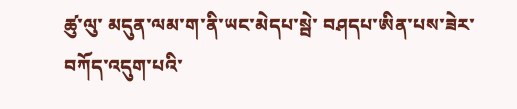ཚུ་ལུ་ མདུན་ལམ་ག་ནི་ཡང་མེདཔ་སྦེ་ བཤདཔ་ཨིན་པས་ཟེར་ བཀོད་འདུག་པའི་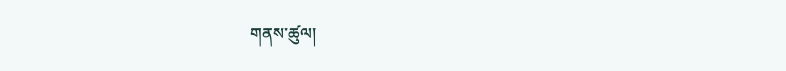གནས་ཚུལ།